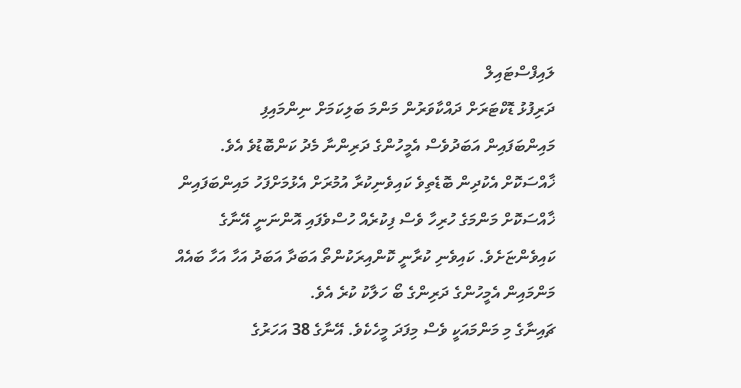ލައިފްސްޓައިލް
ދަރިފުޅު ޑޮކްޓަރަށް ދައްކާވަރުން މަންމަ ބަލިކަމަށް ނިންމައިފި
މައިންބަފައިން އަބަދުވެސް އެމީހުންގެ ދަރިންނާ މެދު ކަންބޮޑުވެ އެވެ. ޚާއްސަކޮށް އެކުދިން ބޮޑެތިވެ ކައިވެނިކުރާ އުމުރަށް އެޅުމަށްފަހު މައިންބަފައިން ޚާއްސަކޮށް މަންމަގެ ހުރިހާ ވެސް ފިކުރެއް ހުސްވެފައި އޮންނަނީ އޭނާގެ ކައިވެންޏަށެވެ. ކައިވެނި ކުރާނީ ކޮންއިރަކުންތޯ އަބަދާ އަބަދު އަހާ އަހާ ބައެއް މަންމައިން އެމީހުންގެ ދަރިންގެ ބޯ ހަލާކު ކުރެ އެވެ.
ޗައިނާގެ މި މަންމައަކީ ވެސް މިފަދަ މީހެކެވެ. އޭނާގެ 38 އަހަރުގެ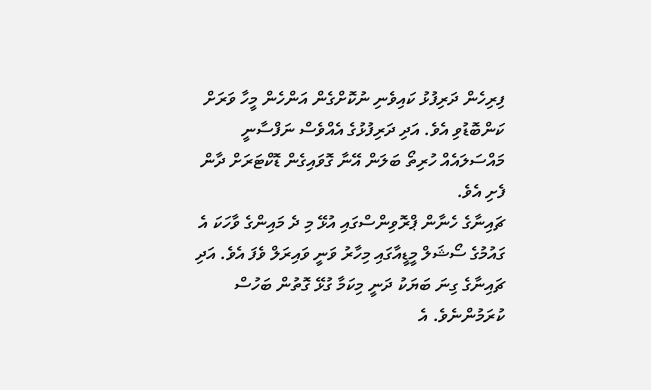ފިރިހެން ދަރިފުޅު ކައިވެނި ނުކޮށްގެން އަންހެން މީހާ ވަރަށް ކަންބޮޑުވި އެވެ. އަދި ދަރިފުޅުގެ އެއްވެސް ނަފްސާނީ މައްސަލައެއް ހުރިތޯ ބަލަން އޭނާ ގޮވައިގެން ޑޮކްޓަރަށް ދާން ފެށި އެވެ.
ޗައިނާގެ ހެނާން ޕްރޮވިންސްގައި އުޅޭ މި ދެ މައިންގެ ވާހަކަ އެ ގައުމުގެ ސޯޝަލް މީޑީއާގައި މިހާރު ވަނީ ވައިރަލް ވެފަ އެވެ. އަދި ޗައިނާގެ ގިނަ ބަޔަކު ދަނީ މިކަމާ ގުޅޭ ގޮތުން ބަހުސް ކުރަމުންނެވެ. އެ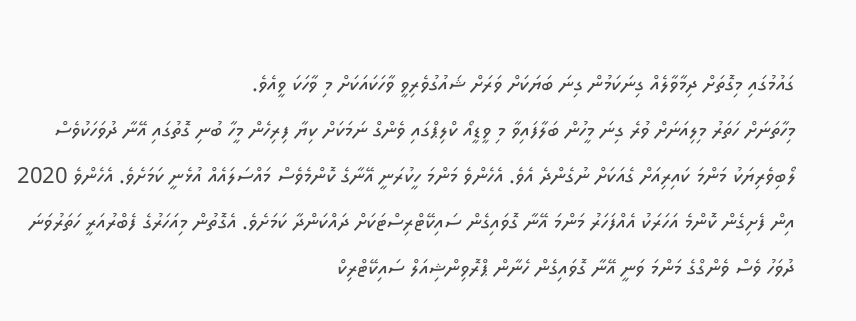ގައުމުގައި މިގޮތަށް ދިމާވާލެއް ގިނަކަމުން ގިނަ ބަޔަކަށް ވަރަށް ޝައުގުވެރިވީ ވާހަކައަކަށް މި ވާހަކަ ވީއެވެ.
މިހާތަނަށް ހަތަރު މިލިއަނަށް ވުރެ ގިނަ މީހުން ބަލާފައިވާ މި ވީޑީއޯ ކްލިޕްގައި ވެންގް ނަމަކަށް ކިޔާ ފިރިހެން މީހާ ބުނި ގޮތުގައި އޭނާ ދުވަހަކުވެސް ލޯބިވެރިޔަކު މަންމަ ކައިރިއަށް ގެއަކަށް ނުގެންދެ އެވެ. އެހެންވެ މަންމަ ހީކުރަނީ އޭނާގެ ކޮންމެވެސް މައްސަލައެއް އުޅެނީ ކަމަށެވެ. އެހެންވެ 2020 އިން ފެށިގެން ކޮންމެ އަހަރަކު އެއްފަހަރު މަންމަ އޭނާ ގޮވައިގެން ސައިކޭޓްރިސްޓަކަށް ދައްކަންދާ ކަމަށެވެ. އެގޮތުން މިއަހަރުގެ ފެބްރުއަރީ ހަތަރުވަނަ ދުވަހު ވެސް ވެންގްގެ މަންމަ ވަނީ އޭނާ ގޮވައިގެން ހެނާން ޕްރޮވިންޝިއަލް ސައިކޭޓްރިކް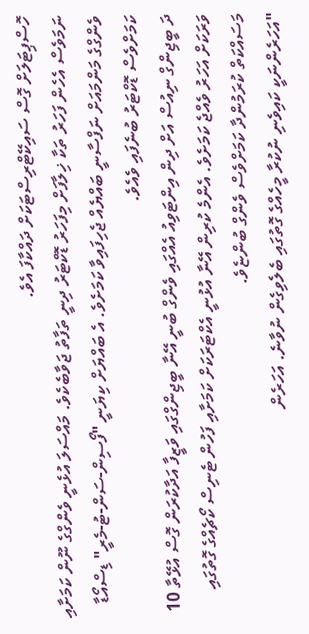ހޮސްޕިޓަލަށް ގޮސް ސައިކޭޓްރިސްޓަކަށް ދައްކާފަ އެވެ.
ނަމަވެސް އެހެން ފަހަރު ތަކާ ޚިލާފަށް މިފަހަރު ޑޮކްޓަރު ދިނީ ތަފާތު ޖަވާބެކެވެ. މައްސަލަ އުޅެނީ ވެންގްގެ ނޫން ކަމަށާއި ވެންގްގެ މަންމައަށް ނަފްސާނީ ބައްޔެއް ޖެހިފައިވާ ކަމަށެވެ. އެ ބައްޔަށް ކިޔަނީ "ފޯސިން-ސަން-ޓު-މެރީ" ޑިސްއޯޑާ ކަމަށްވެސް ޑޮކްޓަރު ބުނެފައި ވެއެވެ.
ދަ ބީޖިންގް ނިއުސް އަށް ދިން އިންޓަވިއު އެއްގައި ވެންގް ބުނީ އޭނާ ބީޖިންގްގައި ވަޒީފާ އަދާކުރަން ގޮސް އުޅޭތާ 10 ވަރަކަށް އަހަރު ވެއްޖެ ކަމަށެވެ. އެންމެ ކުރިން އޭނާ އުޅުނީ އެކްޓަރަކަށް ކަމަށާއި ފަހުން ޓެނިސް ކޯޗެއްގެ ގޮތުގައި މަސައްކަތް ކުރަމުންދާ ކަމަށްވެސް ވެންގް ބުންޏެވެ.
"އަހަރެންނަކީ ކައިވެނި ނުކުރާ މީހެއްގެ ގޮތުގައި ބެލެވިގެން ނުވާނެ. އަހަރެން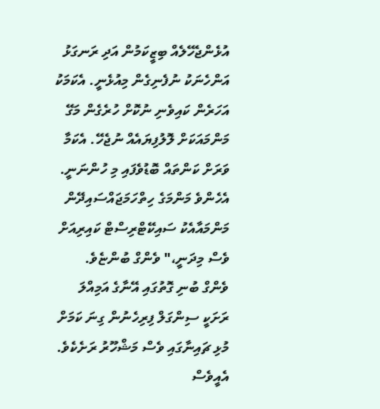އުޅެންޖެހޭލެއް ބިޒީކަމުން އަދި ރަނގަޅު އަންހެނަކު ނުފެނިގެން މިއުޅެނީ. އެކަމަކު އަހަރެން ކައިވެނި ނުކޮށް ހުރެގެން މަގޭ މަންމައަކަށް ލޮލުފިޔައެއް ނުޖެހޭ. އެކަމާ ވަރަށް ކަންތައް ބޮޑުވެފައި މި ހުންނަނީ. އެހެންވެ މަންމަގެ ހިތްހަމަޖައްސައިދޭން މަންމައާއެކު ސައިކޭޓްރިސްޓް ކައިރިއަށް ވެސް މިދަނީ،" ވެންގް ބުންޏެވެ.
ވެންގް ބުނި ގޮތުގައި އޭނާގެ އަމިއްލަ ރަށަކީ ސިންގަލް ފިރިހެނުން ގިނަ ކަމަށް މުޅި ޗައިނާގައި ވެސް މަޝްހޫރު ރަށެކެވެ. އެއީވެސް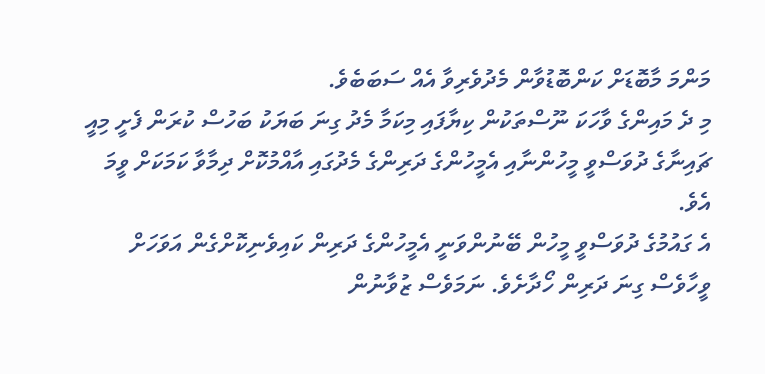މަންމަ މާބޮޑަށް ކަންބޮޑުވާން މެދުވެރިވާ އެއް ސަބަބެވެ.
މި ދެ މައިންގެ ވާހަކަ ނޫސްތަކުން ކިޔާފައި މިކަމާ މެދު ގިނަ ބަޔަކު ބަހުސް ކުރަން ފެށީ މިއީ ޗައިނާގެ ދުވަސްވީ މީހުންނާއި އެމީހުންގެ ދަރިންގެ މެދުގައި އާއްމުކޮށް ދިމާވާ ކަމަކަށް ވީމަ އެވެ.
އެ ގައުމުގެ ދުވަސްވީ މީހުން ބޭނުންވަނީ އެމީހުންގެ ދަރިން ކައިވެނިކޮށްގެން އަވަހަށް ވީހާވެސް ގިނަ ދަރިން ހޯދާށެވެ. ނަމަވެސް ޒުވާނުން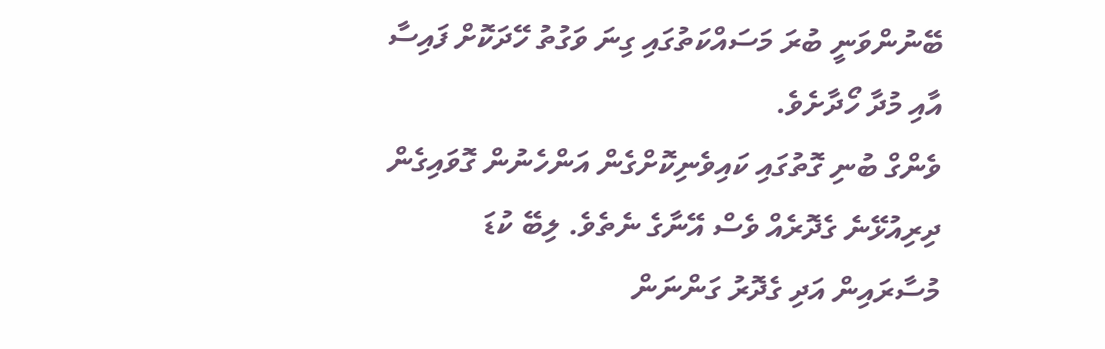ބޭނުންވަނީ ބުރަ މަސައްކަތުގައި ގިނަ ވަގުތު ހޭދަކޮށް ފައިސާ އާއި މުދާ ހޯދާށެވެ.
ވެންގް ބުނި ގޮތުގައި ކައިވެނިކޮށްގެން އަންހެނުން ގޮވައިގެން ދިރިއުޅޭނެ ގެދޮރެއް ވެސް އޭނާގެ ނެތެވެ. ލިބޭ ކުޑަ މުސާރައިން އަދި ގެދޮރު ގަންނަން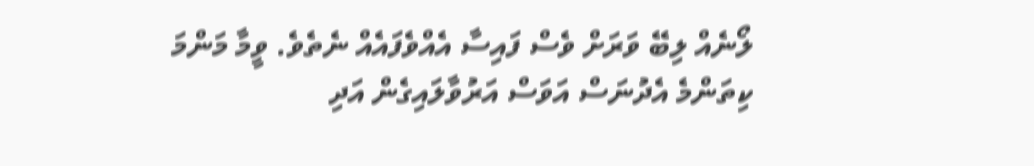ލޯނެއް ލިބޭ ވަރަށް ވެސް ފައިސާ އެއްވެފައެއް ނެތެވެ. ވީމާ މަންމަ ކިތަންމެ އެދުނަސް އަވަސް އަރުވާލައިގެން އަދި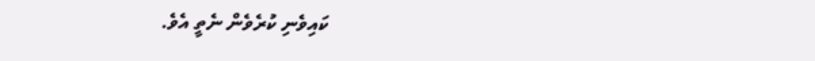ކައިވެނި ކުރެވެން ނެތީ އެވެ.